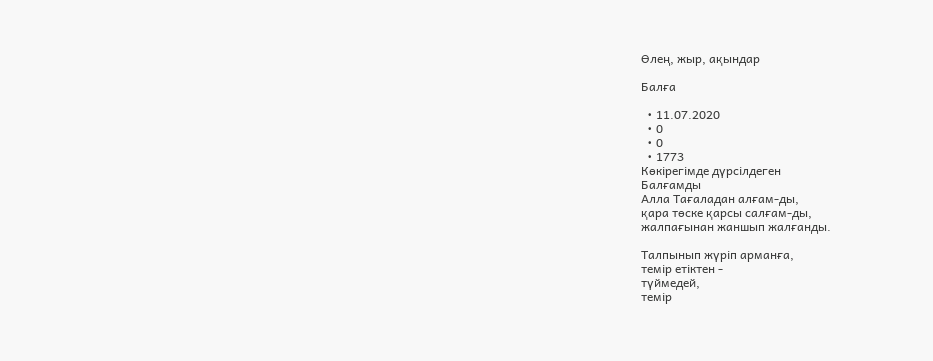Өлең, жыр, ақындар

Балға

  • 11.07.2020
  • 0
  • 0
  • 1773
Көкiрегiмде дүрсiлдеген
Балғамды
Алла Тағаладан алғам-ды,
қара төске қарсы салғам-ды,
жалпағынан жаншып жалғанды.

Талпынып жүрiп арманға,
темiр етiктен -
түймедей,
темiр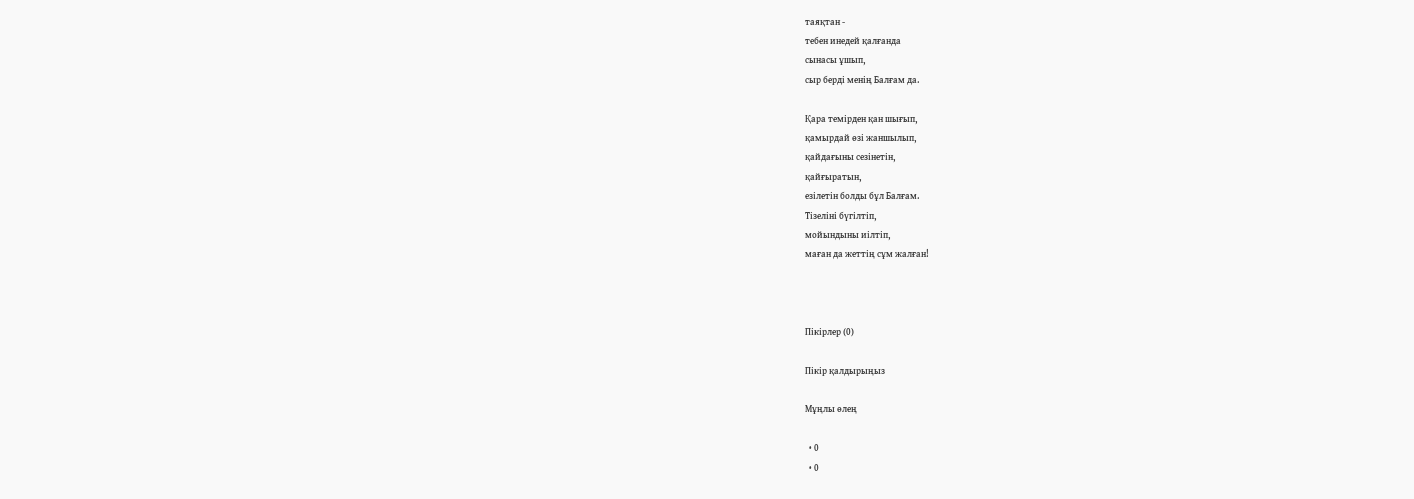таяқтан -
тебен инедей қалғанда
сынасы ұшып,
сыр бердi менiң Балғам да.

Қара темiрден қан шығып,
қамырдай өзi жаншылып,
қайдағыны сезiнетiн,
қайғыратын,
езiлетiн болды бұл Балғам.
Тiзелiнi бүгiлтiп,
мойындыны иiлтiп,
маған да жеттiң сұм жалған!



Пікірлер (0)

Пікір қалдырыңыз

Мұңлы өлең

  • 0
  • 0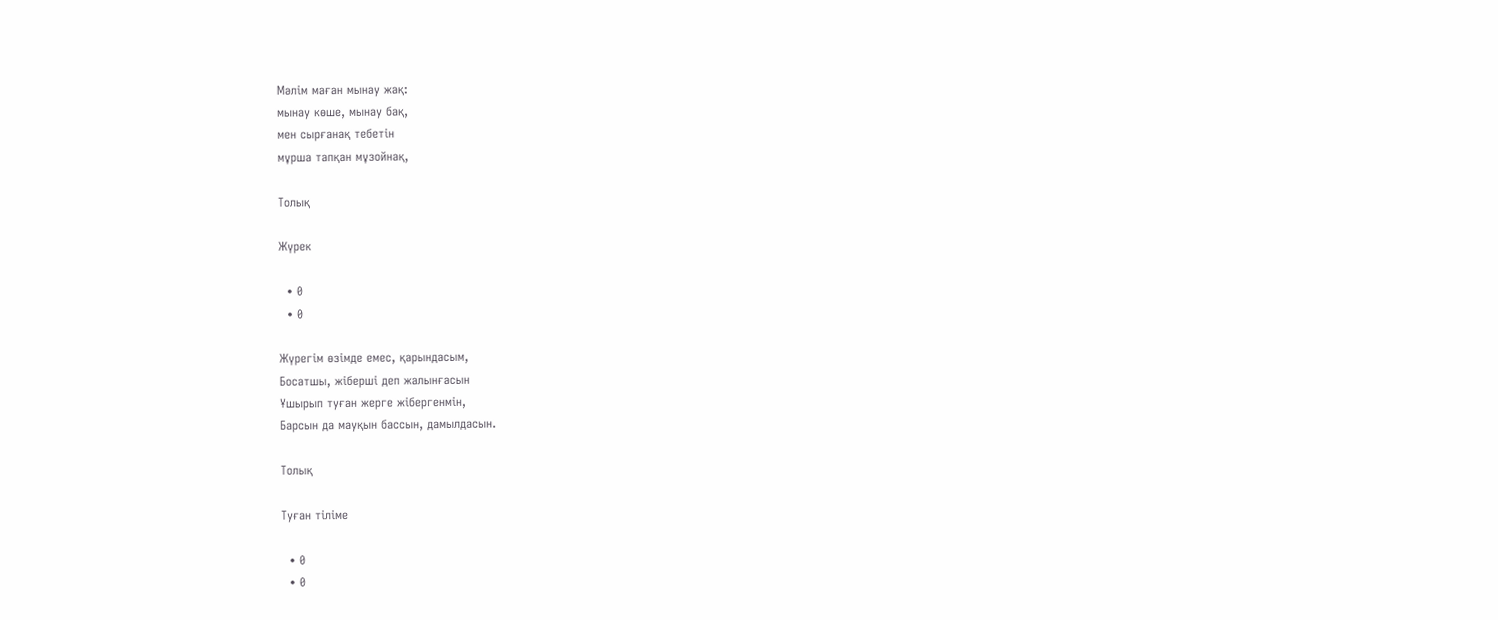Мәлiм маған мынау жақ:
мынау көше, мынау бақ,
мен сырғанақ тебетiн
мұрша тапқан мұзойнақ,

Толық

Жүрек

  • 0
  • 0

Жүрегім өзімде емес, қарындасым,
Босатшы, жіберші деп жалынғасын
Ұшырып туған жерге жібергенмін,
Барсын да мауқын бассын, дамылдасын.

Толық

Туған тіліме

  • 0
  • 0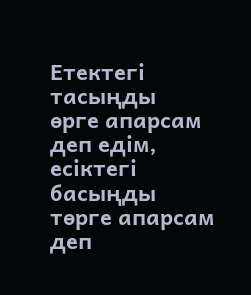Етектегi тасыңды
өрге апарсам деп едiм,
есiктегi басыңды
төрге апарсам деп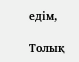едiм,

Толық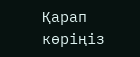Қарап көріңіз